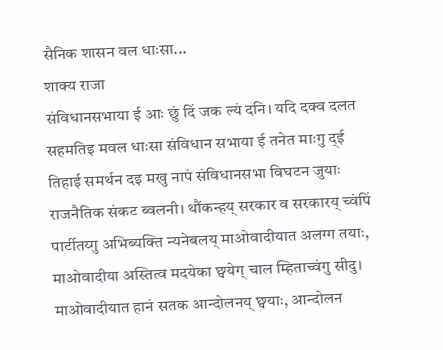सैनिक शासन वल धाःसा...
शाक्य राजा
संविधानसभाया ई आः छुं दिं जक ल्यं दनि। यदि दक्व दलत सहमतिइ मवल धाःसा संविधान सभाया ई तनेत माःगु द्ई तिहाई समर्थन दइ मखु नापं संविधानसभा विघटन जुयाः राजनैतिक संकट ब्वलनी। थौंकन्हय् सरकार व सरकारय् च्वंपिं पार्टीतय्गु अभिब्यक्ति न्यनेबलय् माओवादीयात अलग्ग तयाः, माओवादीया अस्तित्व मदयेका छ्वयेग् चाल म्हिताच्वंगु सीदु। माओवादीयात हानं सतक आन्दोलनय् छ्वयाः, आन्दोलन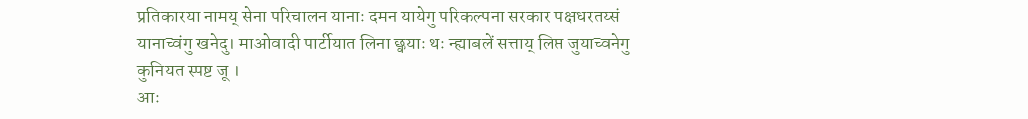प्रतिकारया नामय् सेना परिचालन यानाः दमन यायेगु परिकल्पना सरकार पक्षधरतय्सं यानाच्वंगु खनेदु। माओवादी पार्टीयात लिना छ्वयाः थः न्ह्याबलें सत्ताय् लिप्त जुयाच्वनेगु कुनियत स्पष्ट जू ।
आः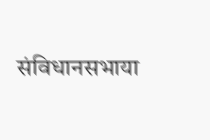संविधानसभाया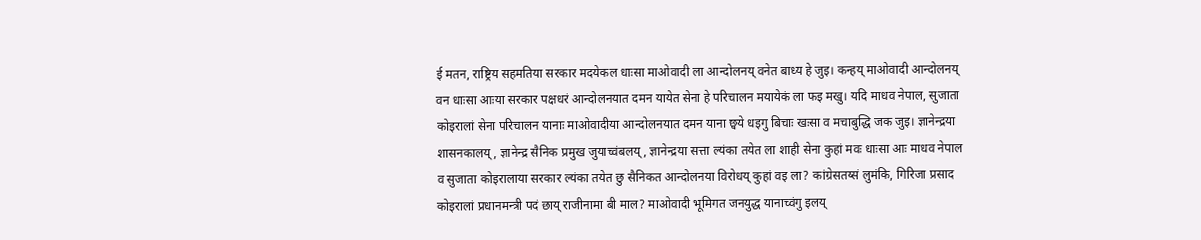ई मतन, राष्ट्रिय सहमतिया सरकार मदयेकल धाःसा माओवादी ला आन्दोलनय् वनेत बाध्य हे जुइ। कन्हय् माओवादी आन्दोलनय् वन धाःसा आःया सरकार पक्षधरं आन्दोलनयात दमन यायेत सेना हे परिचालन मयायेकं ला फइ मखु। यदि माधव नेपाल, सुजाता कोइरालां सेना परिचालन यानाः माओवादीया आन्दोलनयात दमन याना छ्वये धइगु बिचाः खःसा व मचाबुद्धि जक जुइ। ज्ञानेन्द्रया शासनकालय्, ज्ञानेन्द्र सैनिक प्रमुख जुयाच्वंबलय्, ज्ञानेन्द्रया सत्ता ल्यंका तयेत ला शाही सेना कुहां मवः धाःसा आः माधव नेपाल व सुजाता कोइरालाया सरकार ल्यंका तयेत छु सैनिकत आन्दोलनया विरोधय् कुहां वइ ला? कांग्रेसतय्सं लुमंकि, गिरिजा प्रसाद कोइरालां प्रधानमन्त्री पदं छाय् राजीनामा बी माल? माओवादी भूमिगत जनयुद्ध यानाच्वंगु इलय्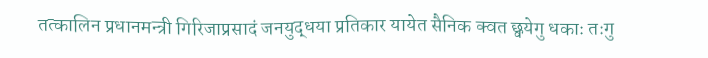तत्कालिन प्रधानमन्त्री गिरिजाप्रसादं जनयुद्धया प्रतिकार यायेत सैनिक क्वत छ्वयेगु धकाः तःगु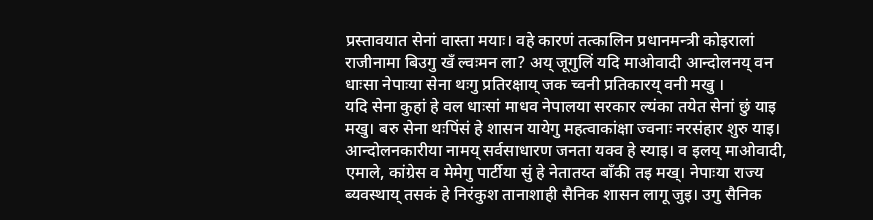प्रस्तावयात सेनां वास्ता मयाः। वहे कारणं तत्कालिन प्रधानमन्त्री कोइरालां राजीनामा बिउगु खँ ल्वःमन ला? अय् जूगुलिं यदि माओवादी आन्दोलनय् वन धाःसा नेपाःया सेना थःगु प्रतिरक्षाय् जक च्वनी प्रतिकारय् वनी मखु ।
यदि सेना कुहां हे वल धाःसां माधव नेपालया सरकार ल्यंका तयेत सेनां छुं याइ मखु। बरु सेना थःपिंसं हे शासन यायेगु महत्वाकांक्षा ज्वनाः नरसंहार शुरु याइ। आन्दोलनकारीया नामय् सर्वसाधारण जनता यक्व हे स्याइ। व इलय् माओवादी, एमाले, कांग्रेस व मेमेगु पार्टीया सुं हे नेतातय्त बाँकी तइ मख्। नेपाःया राज्य ब्यवस्थाय् तसकं हे निरंकुश तानाशाही सैनिक शासन लागू जुइ। उगु सैनिक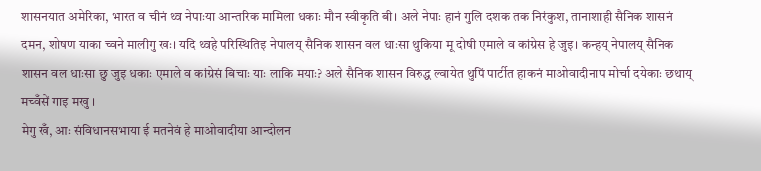शासनयात अमेरिका, भारत व चीनं थ्व नेपाःया आन्तरिक मामिला धकाः मौन स्वीकृति बी। अले नेपाः हानं गुलि दशक तक निरंकुश, तानाशाही सैनिक शासनं दमन, शोषण याका च्वने मालीगु खः। यदि थ्वहे परिस्थितिइ नेपालय् सैनिक शासन वल धाःसा थुकिया मू दोषी एमाले व कांग्रेस हे जुइ। कन्हय् नेपालय् सैनिक शासन वल धाःसा छु जुइ धकाः एमाले व कांग्रेसं बिचाः याः लाकि मयाः? अले सैनिक शासन विरुद्ध ल्वायेत थुपिं पार्टीत हाकनं माओवादीनाप मोर्चा दयेकाः छथाय् मच्वँसें गाइ मखु ।
मेगु खँ, आः संविधानसभाया ई मतनेवं हे माओवादीया आन्दोलन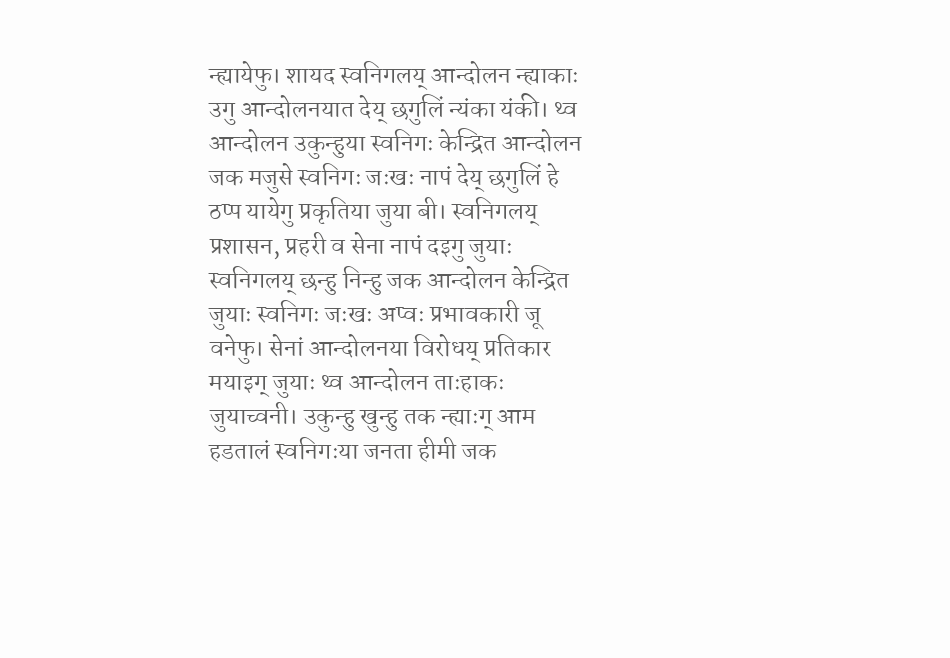न्ह्यायेफु। शायद स्वनिगलय् आन्दोलन न्ह्याकाः उगु आन्दोलनयात देय् छगुलिं न्यंका यंकी। थ्व आन्दोलन उकुन्हुया स्वनिगः केन्द्रित आन्दोलन जक मजुसे स्वनिगः जःखः नापं देय् छगुलिं हे ठप्प यायेगु प्रकृतिया जुया बी। स्वनिगलय् प्रशासन, प्रहरी व सेना नापं दइगु जुयाः स्वनिगलय् छन्हु निन्हु जक आन्दोलन केन्द्रित जुयाः स्वनिगः जःखः अप्वः प्रभावकारी जू वनेफु। सेनां आन्दोलनया विरोधय् प्रतिकार मयाइग् जुयाः थ्व आन्दोलन ताःहाकः जुयाच्वनी। उकुन्हु खुन्हु तक न्ह्याःग् आम हडतालं स्वनिगःया जनता हीमी जक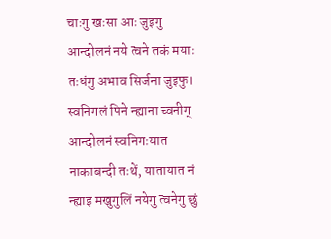चाःगु खःसा आः जुइगु आन्दोलनं नये त्वने तकं मयाः तःधंगु अभाव सिर्जना जुइफु। स्वनिगलं पिने न्ह्याना च्वनीग् आन्दोलनं स्वनिगःयात नाकाबन्दी तःथें, यातायात नं न्ह्याइ मखुगुलिं नयेगु त्वनेगु छुं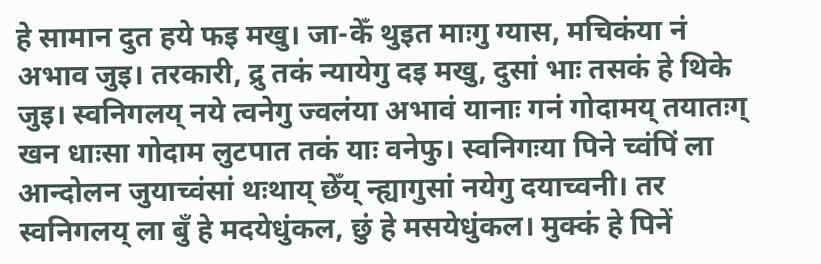हे सामान दुत हये फइ मखु। जा-केँ थुइत माःगु ग्यास, मचिकंया नं अभाव जुइ। तरकारी, द्रु तकं न्यायेगु दइ मखु, दुसां भाः तसकं हे थिके जुइ। स्वनिगलय् नये त्वनेगु ज्वलंया अभावं यानाः गनं गोदामय् तयातःग् खन धाःसा गोदाम लुटपात तकं याः वनेफु। स्वनिगःया पिने च्वंपिं ला आन्दोलन जुयाच्वंसां थःथाय् छेँय् न्ह्यागुसां नयेगु दयाच्वनी। तर स्वनिगलय् ला बुँ हे मदयेधुंकल, छुं हे मसयेधुंकल। मुक्कं हे पिनें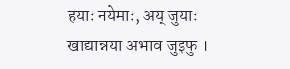हयाः नयेमाः, अय् जुयाः खाद्यान्नया अभाव जुइफु ।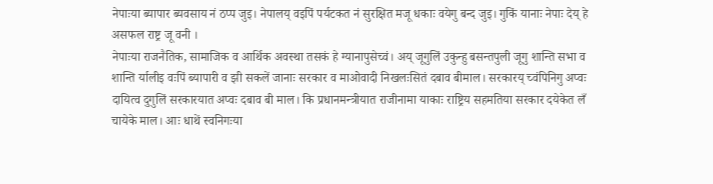नेपाःया ब्यापार ब्यवसाय नं ठप्प जुइ। नेपालय् वइपिं पर्यटकत नं सुरक्षित मजू धकाः वयेगु बन्द जुइ। गुकिं यानाः नेपाः देय् हे असफल राष्ट्र जू वनी ।
नेपाःया राजनैतिक, सामाजिक व आर्थिक अवस्था तसकं हे ग्यानापुसेच्वं। अय् जूगुलिं उकुन्हु बसन्तपुली जूगु शान्ति सभा व शान्ति र्यालीइ वःपिं ब्यापारी व झी सकलें जानाः सरकार व माओवादी निखलःसितं दबाव बीमाल। सरकारय् च्वंपिनिगु अप्वः दायित्व दुगुलिं सरकारयात अप्वः दबाव बी माल। कि प्रधानमन्त्रीयात राजीनामा याकाः राष्ट्रिय सहमतिया सरकार दयेकेत लँ चायेके माल। आः धाथें स्वनिगःया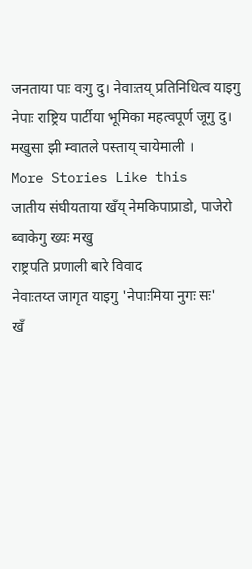जनताया पाः वःगु दु। नेवाःतय् प्रतिनिधित्व याइगु नेपाः राष्ट्रिय पार्टीया भूमिका महत्वपूर्ण जूगु दु। मखुसा झी म्वातले पस्ताय् चायेमाली ।
More Stories Like this
जातीय संघीयताया खँय् नेमकिपाप्राडो, पाजेरो ब्वाकेगु ख्यः मखु
राष्ट्रपति प्रणाली बारे विवाद
नेवाःतय्त जागृत याइगु 'नेपाःमिया नुगः सः'
खँ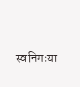स्वनिगःया